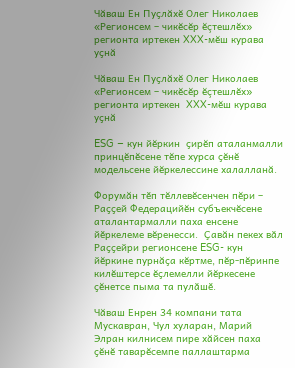Чăваш Ен Пуҫлăхĕ Олег Николаев «Регионсем – чикĕсĕр ĕçтешлĕх» регионта иртекен XXX-мĕш курава уҫнă

Чăваш Ен Пуҫлăхĕ Олег Николаев  «Регионсем – чикĕсĕр ĕçтешлĕх» регионта иртекен  XXX-мĕш курава уҫнă

ESG – кун йĕркин  ҫирĕп аталанмалли  принцĕпĕсене тĕпе хурса ҫĕнĕ модельсене йĕркелессине халалланă.

Форумăн тӗп тĕллевĕсенчен пĕри – Раҫҫей Федерацийĕн субъекчĕсене аталантармалли паха енсене  йӗркелеме вĕренесси.  Ҫавăн пекех вӑл Раҫҫейри регионсене ESG- кун йĕркине пурнăҫа кĕртме, пĕр-пĕринпе килĕштерсе ĕҫлемелли йĕркесене ҫĕнетсе пыма та пулӑшӗ.

Чăваш Енрен 34 компани тата Мускавран, Чул хуларан, Марий Элран килнисем пире хăйсен паха ҫĕнĕ таварĕсемпе паллаштарма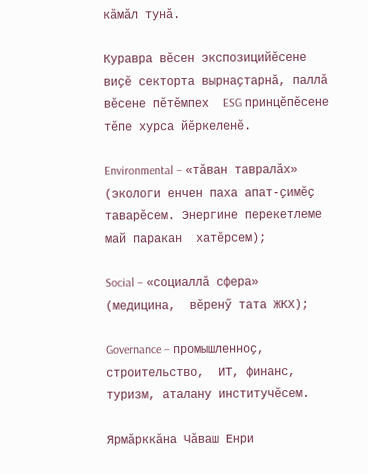кăмăл тунă.

Куравра вĕсен экспозицийĕсене виҫĕ секторта вырнаҫтарнă, паллă вĕсене пĕтĕмпех  ESG принцĕпĕсене тĕпе хурса йĕркеленĕ.

Environmental – «тăван тавралăх» (экологи енчен паха апат-ҫимĕҫ таварĕсем. Энергине перекетлеме май паракан  хатĕрсем);

Social – «социаллă сфера» (медицина,  вĕренӳ тата ЖКХ);

Governance – промышленноҫ, строительство,  ИТ, финанс, туризм, аталану институчĕсем.

Ярмăрккăна Чăваш Енри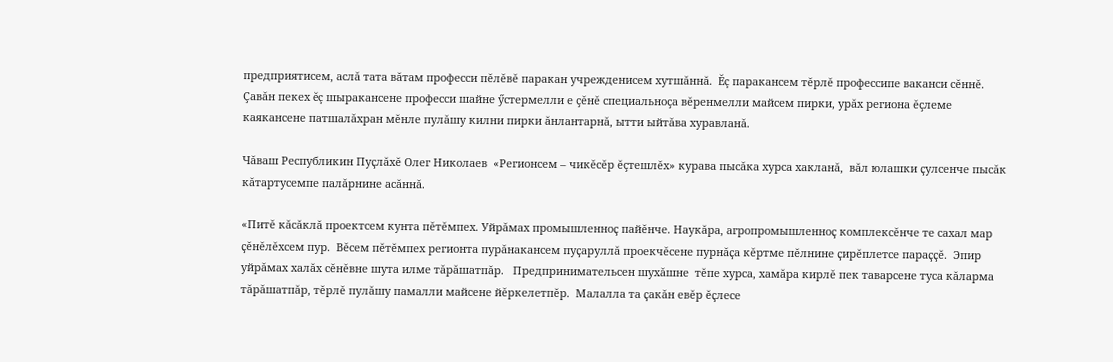предприятисем, аслă тата вăтам професси пĕлĕвĕ паракан учрежденисем хутшăннă.  Ĕç паракансем тĕрлĕ профессипе ваканси сĕннĕ. Çавăн пекех ĕç шыракансене професси шайне ӳстермелли е çĕнĕ специальноçа вĕренмелли майсем пирки, урăх региона ĕçлеме каякансене патшалăхран мĕнле пулăшу килни пирки ăнлантарнă, ытти ыйтăва хуравланă.

Чăваш Республикин Пуҫлăхĕ Олег Николаев  «Регионсем – чикĕсĕр ĕçтешлĕх» курава пысăка хурса хакланă,  вăл юлашки ҫулсенче пысăк кăтартусемпе палăрнине асăннă.

«Питĕ кăсăклă проектсем кунта пĕтĕмпех. Уйрăмах промышленноҫ пайĕнче. Наукăра, агропромышленноҫ комплексĕнче те сахал мар ҫĕнĕлĕхсем пур.  Вĕсем пĕтĕмпех регионта пурăнакансем пуҫаруллă проекчĕсене пурнăҫа кĕртме пĕлнине ҫирĕплетсе параҫҫĕ.  Эпир уйрăмах халăх сĕнĕвне шута илме тăрăшатпăр.   Предпринимательсен шухăшне  тĕпе хурса, хамăра кирлĕ пек таварсене туса кăларма тăрăшатпăр, тĕрлĕ пулăшу памалли майсене йĕркелетпĕр.  Малалла та ҫакăн евĕр ĕҫлесе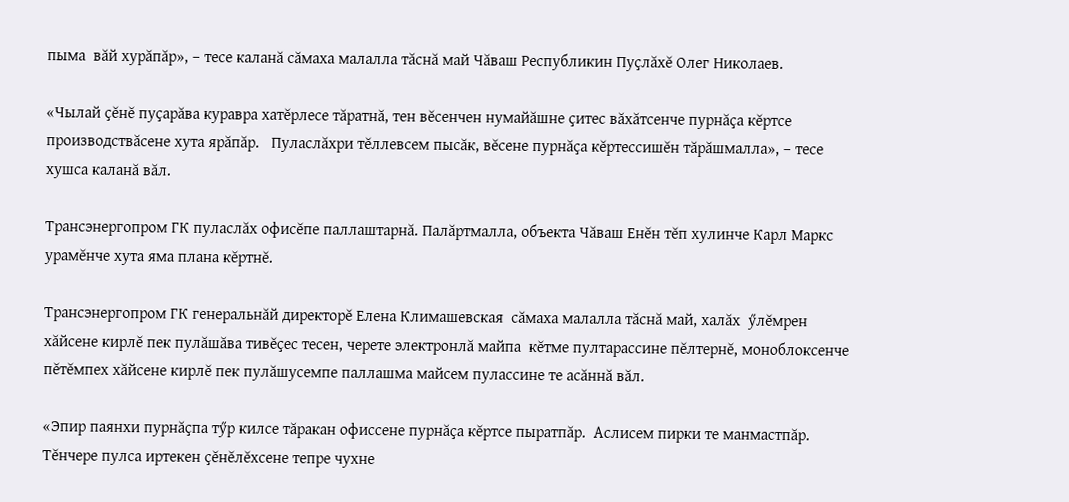пыма  вăй хурăпăр», – тесе каланă сăмаха малалла тăснă май Чăваш Республикин Пуҫлăхĕ Олег Николаев.

«Чылай ҫĕнĕ пуҫарăва куравра хатĕрлесе тăратнă, тен вĕсенчен нумайăшне ҫитес вăхăтсенче пурнăҫа кĕртсе производствăсене хута ярăпăр.   Пуласлăхри тĕллевсем пысăк, вĕсене пурнăҫа кĕртессишĕн тăрăшмалла», – тесе хушса каланă вăл.

Трансэнергопром ГК пуласлăх офисĕпе паллаштарнă. Палăртмалла, объекта Чăваш Енĕн тĕп хулинче Карл Маркс урамĕнче хута яма плана кĕртнĕ.

Трансэнергопром ГК генеральнăй директорĕ Елена Климашевская  сăмаха малалла тăснă май, халăх  ӳлĕмрен хăйсене кирлĕ пек пулăшăва тивĕҫес тесен, черете электронлă майпа  кĕтме пултарассине пĕлтернĕ, моноблоксенче  пĕтĕмпех хăйсене кирлĕ пек пулăшусемпе паллашма майсем пулассине те асăннă вăл.

«Эпир паянхи пурнăҫпа тӳр килсе тăракан офиссене пурнăҫа кĕртсе пыратпăр.  Аслисем пирки те манмастпăр.  Тĕнчере пулса иртекен ҫĕнĕлĕхсене тепре чухне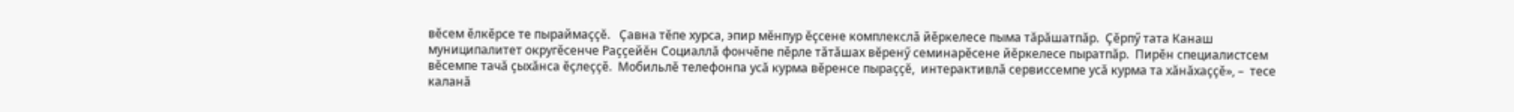вĕсем ĕлкĕрсе те пыраймаҫҫĕ.   Ҫавна тĕпе хурса, эпир мĕнпур ĕҫсене комплекслă йĕркелесе пыма тăрăшатпăр.  Ҫĕрпӳ тата Канаш муниципалитет округĕсенче Раҫҫейĕн Социаллă фончĕпе пĕрле тăтăшах вĕренӳ семинарĕсене йĕркелесе пыратпăр.  Пирĕн специалистсем вĕсемпе тачă ҫыхăнса ĕҫлеҫҫĕ.  Мобильлĕ телефонпа усă курма вĕренсе пыраҫҫĕ,  интерактивлă сервиссемпе усă курма та хăнăхаҫҫĕ», –  тесе каланă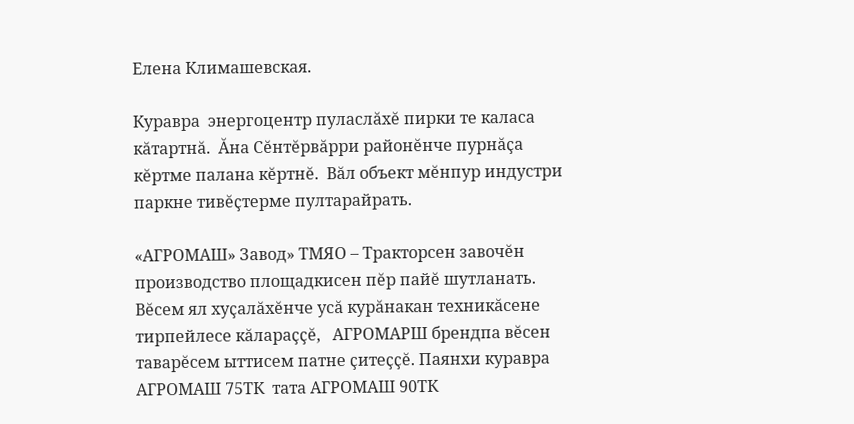Елена Климашевская.

Куравра  энергоцентр пуласлăхĕ пирки те каласа кăтартнă.  Ăна Сĕнтĕрвăрри районĕнче пурнăҫа кĕртме палана кĕртнĕ.  Вăл объект мĕнпур индустри паркне тивĕҫтерме пултарайрать.

«АГРОМАШ» Завод» ТМЯО – Тракторсен завочĕн производство площадкисен пĕр пайĕ шутланать.    Вĕсем ял хуҫалăхĕнче усă курăнакан техникăсене тирпейлесе кăлараҫҫĕ,   АГРОМАРШ брендпа вĕсен таварĕсем ыттисем патне ҫитеҫҫĕ. Паянхи куравра АГРОМАШ 75ТК  тата АГРОМАШ 90ТК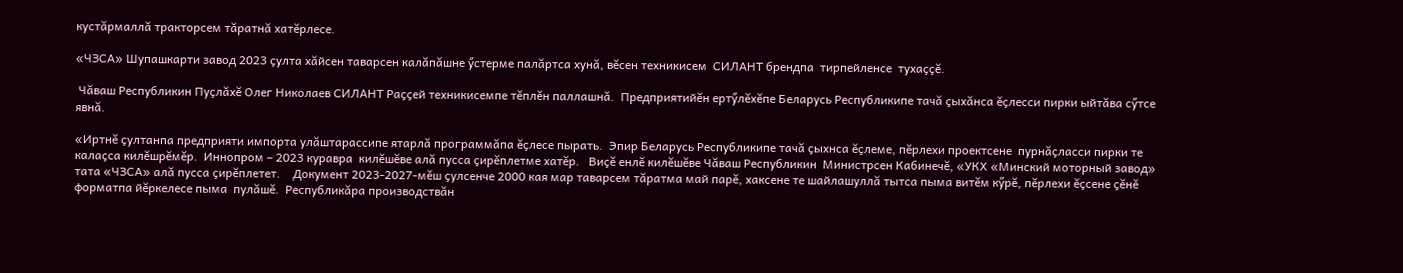кустăрмаллă тракторсем тăратнă хатĕрлесе.

«ЧЗСА» Шупашкарти завод 2023 ҫулта хăйсен таварсен калăпăшне ӳстерме палăртса хунă, вĕсен техникисем  СИЛАНТ брендпа  тирпейленсе  тухаҫҫĕ.

 Чăваш Республикин Пуҫлăхĕ Олег Николаев СИЛАНТ Раҫҫей техникисемпе тĕплĕн паллашнă.  Предприятийĕн ертӳлĕхĕпе Беларусь Республикипе тачă ҫыхăнса ĕҫлесси пирки ыйтăва сӳтсе  явнă.

«Иртнĕ ҫултанпа предприяти импорта улăштарассипе ятарлă программăпа ĕҫлесе пырать.  Эпир Беларусь Республикипе тачă ҫыхнса ĕҫлеме, пĕрлехи проектсене  пурнăҫласси пирки те калаҫса килĕшрĕмĕр.  Иннопром – 2023 куравра  килĕшĕве алă пусса ҫирĕплетме хатĕр.   Виҫĕ енлĕ килĕшĕве Чăваш Республикин  Министрсен Кабинечĕ, «УКХ «Минский моторный завод» тата «ЧЗСА» алă пусса ҫирĕплетет.    Документ 2023-2027-мĕш ҫулсенче 2000 кая мар таварсем тăратма май парĕ, хаксене те шайлашуллă тытса пыма витĕм кӳрĕ, пĕрлехи ĕҫсене ҫĕнĕ форматпа йĕркелесе пыма  пулăшĕ.  Республикăра производствăн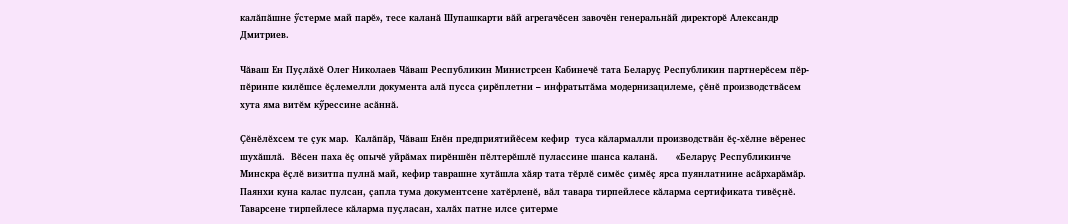калăпăшне ӳстерме май парĕ», тесе каланă Шупашкарти вăй агрегачĕсен завочĕн генеральнăй директорĕ Александр Дмитриев.

Чăваш Ен Пуҫлăхĕ Олег Николаев Чăваш Республикин Министрсен Кабинечĕ тата Беларуҫ Республикин партнерĕсем пĕр-пĕринпе килĕшсе ĕҫлемелли документа алă пусса ҫирĕплетни – инфратытăма модернизацилеме, ҫĕнĕ производствăсем хута яма витĕм кӳрессине асăннă.

Ҫĕнĕлĕхсем те ҫук мар.  Калăпăр, Чăваш Енĕн предприятийĕсем кефир  туса кăлармалли производствăн ĕҫ-хĕлне вĕренес шухăшлă.  Вĕсен паха ĕҫ опычĕ уйрăмах пирĕншĕн пĕлтерĕшлĕ пулассине шанса каланă.      «Беларуҫ Республикинче Минскра ĕҫлĕ визитпа пулнă май, кефир таврашне хутăшла хăяр тата тĕрлĕ симĕс ҫимĕҫ ярса пуянлатнине асăрхарăмăр.  Паянхи куна калас пулсан, ҫапла тума документсене хатĕрленĕ, вăл тавара тирпейлесе кăларма сертификата тивĕҫнĕ.    Таварсене тирпейлесе кăларма пуҫласан, халăх патне илсе ҫитерме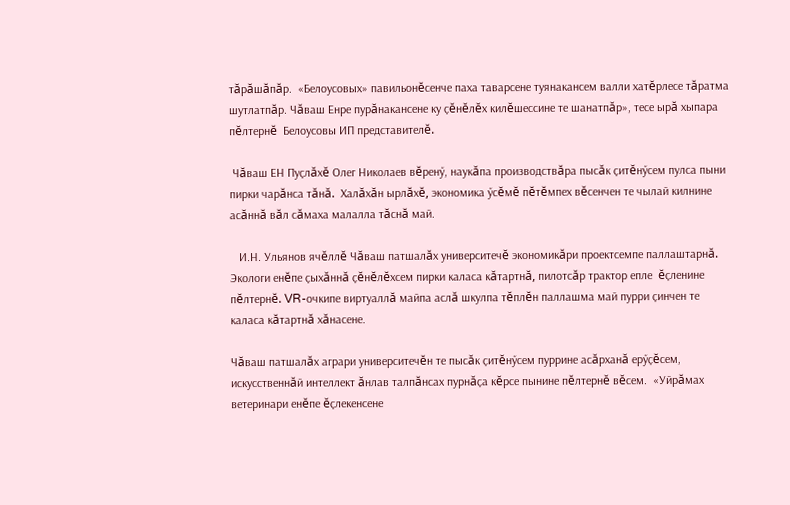тăрăшăпăр.  «Белоусовых» павильонĕсенче паха таварсене туянакансем валли хатĕрлесе тăратма шутлатпăр. Чăваш Енре пурăнакансене ку ҫĕнĕлĕх килĕшессине те шанатпăр», тесе ырă хыпара пĕлтернĕ  Белоусовы ИП представителĕ.

 Чăваш ЕН Пуҫлăхĕ Олег Николаев вĕренӳ, наукăпа производствăра пысăк ҫитĕнӳсем пулса пыни пирки чарăнса тăнă.  Халăхăн ырлăхĕ, экономика ӳсĕмĕ пĕтĕмпех вĕсенчен те чылай килнине асăннă вăл сăмаха малалла тăснă май.

   И.Н. Ульянов ячĕллĕ Чăваш патшалăх университечĕ экономикăри проектсемпе паллаштарнă. Экологи енĕпе ҫыхăннă ҫĕнĕлĕхсем пирки каласа кăтартнă, пилотсăр трактор епле  ĕҫленине пĕлтернĕ. VR-очкипе виртуаллă майпа аслă шкулпа тĕплĕн паллашма май пурри ҫинчен те каласа кăтартнă хăнасене.

Чăваш патшалăх аграри университечĕн те пысăк ҫитĕнӳсем пуррине асăрханă ерӳҫĕсем, искусственнăй интеллект ăнлав талпăнсах пурнăҫа кĕрсе пынине пĕлтернĕ вĕсем.  «Уйрăмах ветеринари енĕпе ĕҫлекенсене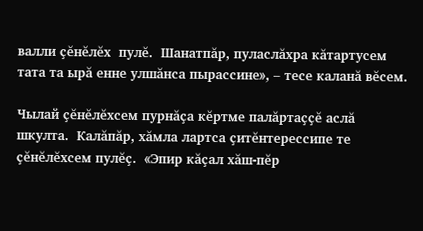валли ҫĕнĕлĕх  пулĕ.  Шанатпăр, пуласлăхра кăтартусем тата та ырă енне улшăнса пырассине», – тесе каланă вĕсем.

Чылай ҫĕнĕлĕхсем пурнăҫа кĕртме палăртаҫҫĕ аслă шкулта.  Калăпăр, хăмла лартса ҫитĕнтерессипе те ҫĕнĕлĕхсем пулĕҫ.  «Эпир кăҫал хăш-пĕр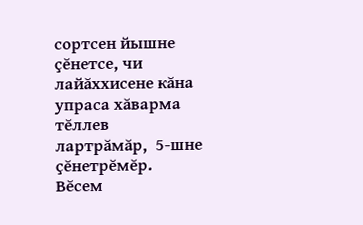сортсен йышне ҫĕнетсе, чи лайăххисене кăна упраса хăварма тĕллев лартрăмăр,  5-шне  ҫĕнетрĕмĕр.  Вĕсем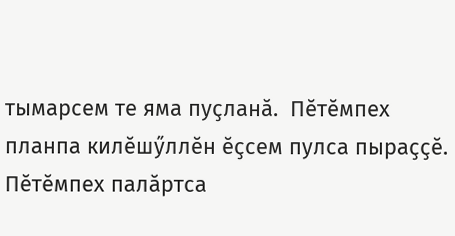тымарсем те яма пуҫланă.  Пĕтĕмпех планпа килĕшӳллĕн ĕҫсем пулса пыраҫҫĕ.  Пĕтĕмпех палăртса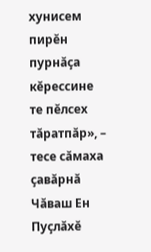хунисем пирĕн пурнăҫа кĕрессине те пĕлсех тăратпăр», – тесе сăмаха ҫавăрнă Чăваш Ен Пуҫлăхĕ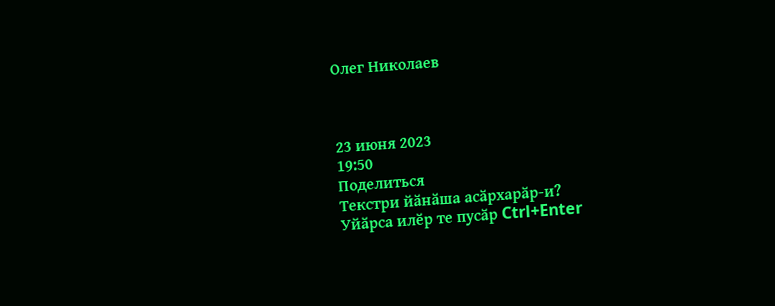Олег Николаев



23 июня 2023
19:50
Поделиться
Текстри йӑнӑша асӑрхарӑр-и?
Уйӑрса илӗр те пусӑр Ctrl+Enter